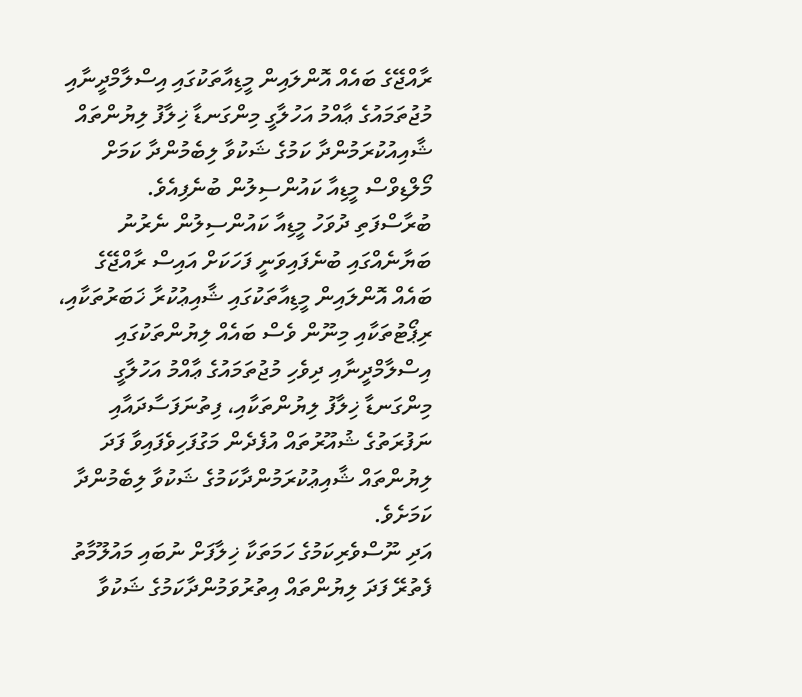ރާއްޖޭގެ ބައެއް އޮންލައިން މީޑިއާތަކުގައި އިސްލާމްދީނާއި މުޖުތަމައުގެ ޢާއްމު އަހުލާގީ މިންގަނޑާ ޚިލާފު ލިޔުންތައް ޝާއިއުކުރަމުންދާ ކަމުގެ ޝަކުވާ ލިބެމުންދާ ކަމަށް މޯލްޑިވްސް މީޑިއާ ކައުންސިލުން ބުނެފިއެވެ.
ބުރާސްފަތި ދުވަހު މީޑިއާ ކައުންސިލުން ނެރުނު ބަޔާނެއްގައި ބުނެފައިވަނީ ފަހަކަށް އައިސް ރާއްޖޭގެ ބައެއް އޮންލައިން މީޑިއާތަކުގައި ޝާއިޢުކުރާ ޚަބަރުތަކާއި، ރިޕޯޓުތަކާއި މިނޫން ވެސް ބައެއް ލިޔުންތަކުގައި އިސްލާމްދީނާއި ދިވެހި މުޖުތަމައުގެ ޢާއްމު އަހުލާގީ މިންގަނޑާ ޚިލާފު ލިޔުންތަކާއި، ފިތުނަފަސާދައާއި ނަފުރަތުގެ ޝުއޫރުތައް އުފެދެން މަގުފަހިވެފައިވާ ފަދަ ލިޔުންތައް ޝާއިޢުކުރަމުންދާކަމުގެ ޝަކުވާ ލިބެމުންދާ ކަމަށެވެ.
އަދި ނޫސްވެރިކަމުގެ ހަމަތަކާ ޚިލާފަށް ނުބައި މައުލޫމާތު ފެތުރޭ ފަދަ ލިޔުންތައް އިތުރުވަމުންދާކަމުގެ ޝަކުވާ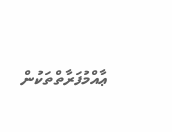ޢާއްމުފަރާތްތަކުން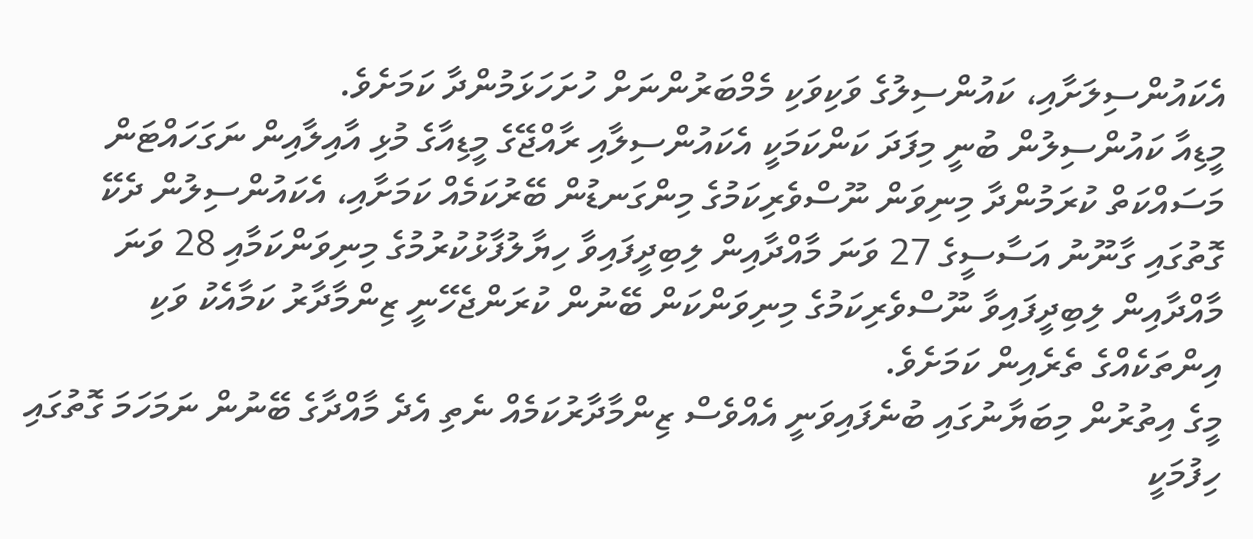އެކައުންސިލަށާއި، ކައުންސިލުގެ ވަކިވަކި މެމްބަރުންނަށް ހުށަހަޅަމުންދާ ކަމަށެވެ.
މީޑިއާ ކައުންސިލުން ބުނީ މިފަދަ ކަންކަމަކީ އެކައުންސިލާއި ރާއްޖޭގެ މީޑިއާގެ މުޅި އާއިލާއިން ނަގަހައްޓަން މަސައްކަތް ކުރަމުންދާ މިނިވަން ނޫސްވެރިކަމުގެ މިންގަނޑުން ބޭރުކަމެއް ކަމަށާއި، އެކައުންސިލުން ދެކޭ ގޮތުގައި ގާނޫނު އަސާސީގެ 27 ވަނަ މާއްދާއިން ލިބިދީފައިވާ ހިޔާލުފާޅުކުރުމުގެ މިނިވަންކަމާއި 28 ވަނަ މާއްދާއިން ލިބިދީފައިވާ ނޫސްވެރިކަމުގެ މިނިވަންކަން ބޭނުން ކުރަންޖެހޭނީ ޒިންމާދާރު ކަމާއެކު ވަކި އިންތަކެއްގެ ތެރެއިން ކަމަށެވެ.
މީގެ އިތުރުން މިބަޔާނުގައި ބުނެފައިވަނީ އެއްވެސް ޒިންމާދާރުކަމެއް ނެތި އެދެ މާއްދާގެ ބޭނުން ނަމަހަމަ ގޮތުގައި ހިފުމަކީ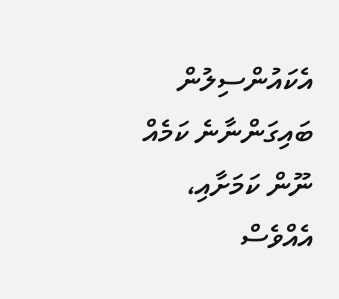އެކައުންސިލުން ބައިގަންނާނެ ކަމެއް ނޫން ކަމަށާއި، އެއްވެސް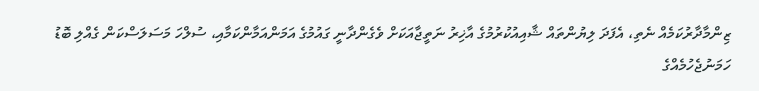ޒިންމާދާރުކަމެއް ނެތި، އެފަދަ ލިޔުންތައް ޝާއިއުކުރުމުގެ އާޚިރު ނަތީޖާއަކަށް ވެގެންދާނީ ގައުމުގެ އަމަންއަމާންކަމާއި، ސުލްހަ މަސަލަސްކަން ގެއްލި ބޮޑު ހަމަނުޖެހުމެއްގެ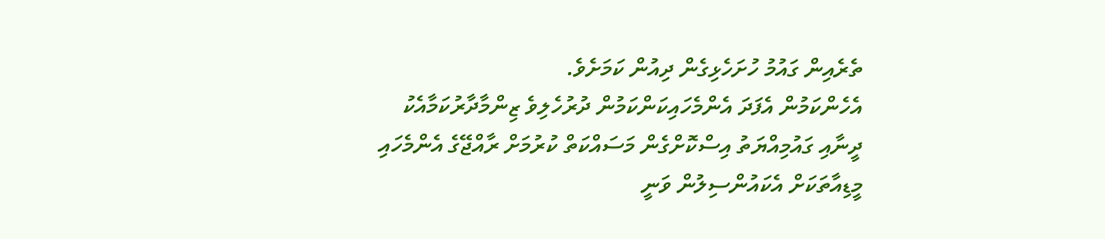ތެރެއިން ގައުމު ހުށަހެޅިގެން ދިއުން ކަމަށެވެ.
އެހެންކަމުން އެފަދަ އެންމެހައިކަންކަމުން ދުރުހެލިވެ ޒިންމާދާރުކަމާއެކު ދީނާއި ގައުމިއްޔަތު އިސްކޮށްގެން މަސައްކަތް ކުރުމަށް ރާއްޖޭގެ އެންމެހައި މީޑިއާތަކަށް އެކައުންސިލުން ވަނީ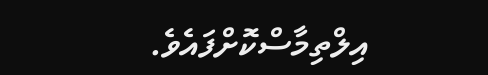އިލްތިމާސްކޮށްފައެވެ.